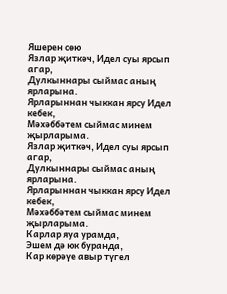Яшерен сөю
Язлар җиткәч, Идел суы ярсып агар,
Дулкыннары сыймас аның ярларына.
Ярларыннан чыккан ярсу Идел кебек,
Мәхәббәтем сыймас минем җырларыма.
Язлар җиткәч, Идел суы ярсып агар,
Дулкыннары сыймас аның ярларына.
Ярларыннан чыккан ярсу Идел кебек,
Мәхәббәтем сыймас минем җырларыма.
Карлар яуа урамда,
Эшем дә юк буранда,
Кар көрәүе авыр түгел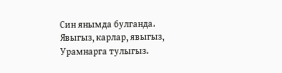Син янымда булганда.
Явыгыз, карлар, явыгыз,
Урамнарга тулыгыз.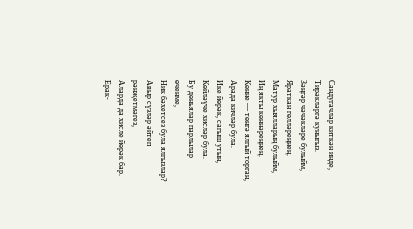Сандугачлар киткән инде,
Тирәкләргә куныгыз.
Зәңгәр чәчәкләре булыйм,
Яраткан гөлләреңнең.
Матур хыялларың булыйм,
Иң якты көннәреңнең.
Көнне — төнгә ялгый торган,
Арада кичләр була.
Ике йөрәк, сагыш утын,
Көйләүче хисләр була.
Бу дөньялар парлылар өченме,
Ник бәхетсез була ялгызлар?
Авыр сүзләр әйтеп рәнҗетмәгез,
Аларда да хисле йөрәк бар.
Ерак-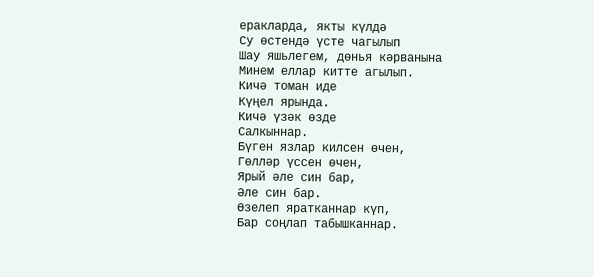еракларда, якты күлдә
Су өстендә үсте чагылып
Шау яшьлегем, дөнья кәрванына
Минем еллар китте агылып.
Кичә томан иде
Күңел ярында.
Кичә үзәк өзде
Салкыннар.
Бүген язлар килсен өчен,
Гөлләр үссен өчен,
Ярый әле син бар,
Әле син бар.
Өзелеп яратканнар күп,
Бар соңлап табышканнар.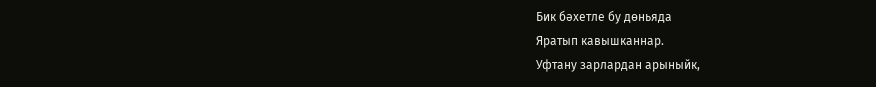Бик бәхетле бу дөньяда
Яратып кавышканнар.
Уфтану зарлардан арыныйк,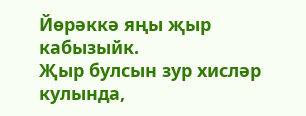Йөрәккә яңы җыр кабызыйк.
Җыр булсын зур хисләр кулында,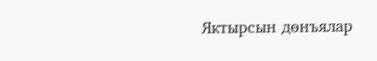Яктырсын дөнъялар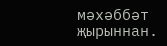мәхәббәт җырыннан.